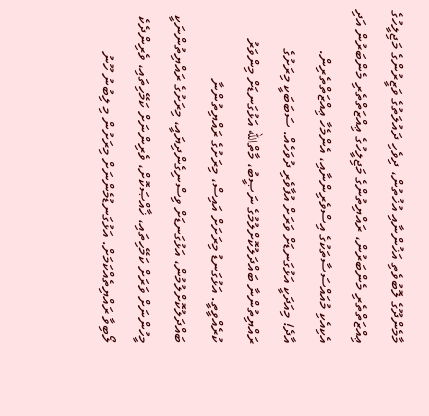މާމެންދޫގެ ލޮބުވެތި އަޚުންނާއި އުޚުތުން، ދިވެހި ދައުލަތުގެ ވަޒީރުންގެ މަޖިލީހުގެ ޢިއްޒަތްތެރި މެންބަރުން، ރައްޔިތުންގެ މަޖިލީހުގެ ޢިއްޒަތްތެރި މެންބަރުން އަދި އެކިއެކި މުއައްސަސާތަކުގެ އިސްވެރިންނާއި، އެންމެހާ ޢިއްޒަތްތެރިން.
އާދެ! މިއަދަކީ އަޅުގަނޑަށް ވަރަށް އުފާވެރި ދުވަހެއް. ސަބަބަކީ މިރަށުގެ ރައްޔިތުންނާ ބައްދަލުކޮށްލުމުގެ ނަޞީބު، މާތްالله އަޅުގަނޑަށް މިންވަރު ކުރެއްވީތީ. އަޅުގަނޑު މިރަށަށް އައިސް، މިރަށުގެ ރައްޔިތުންނާ ބައްދަލުކޮށްލުމުން، އަޅުގަނޑަށް ވިސްނިގެންދިޔައީ، މިރަށުގެ ރައްޔިތުންނަކީ މީހުންނަށް ވަރަށް ކަމޭހިތައި، ޚާއްޞަކޮށް، ވެރިންނަށް ކަމޭހިތައި، ވެރިންދެކެ ލޯބިވާ ރައްޔިތެއްކަމަށް. އަޅުގަނޑުމެންނަށް މިރަށުން މި ލިބުނު ހޫނު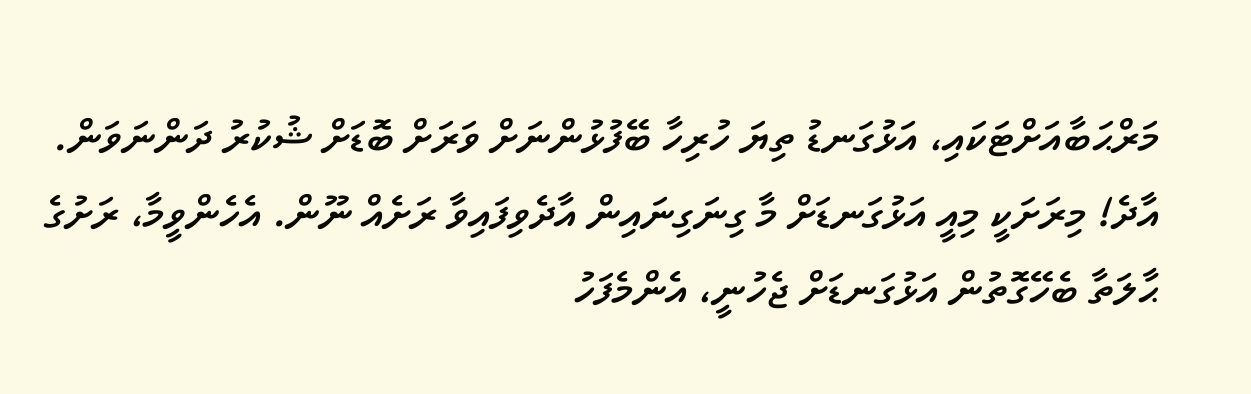މަރްޙަބާއަށްޓަކައި، އަޅުގަނޑު ތިޔަ ހުރިހާ ބޭފުޅުންނަށް ވަރަށް ބޮޑަށް ޝުކުރު ދަންނަވަން.
އާދެ! މިރަށަކީ މިއީ އަޅުގަނޑަށް މާ ގިނަގިނައިން އާދެވިފައިވާ ރަށެއް ނޫން. އެހެންވީމާ، ރަށުގެ ޙާލަތާ ބެހޭގޮތުން އަޅުގަނޑަށް ޖެހުނީ، އެންމެފަހު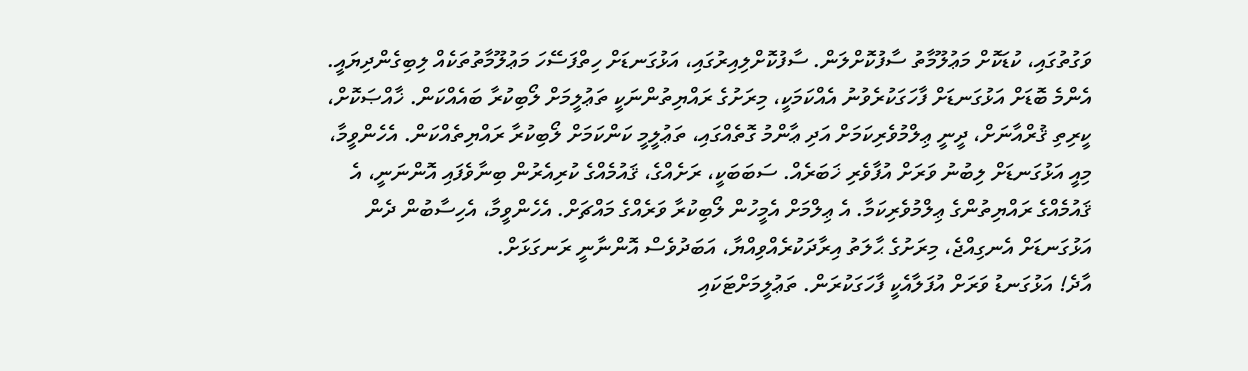ވަގުތުގައި، ކުޑަކޮށް މަޢުލޫމާތު ސާފުކޮށްލަން. ސާފުކޮށްލިއިރުގައި، އަޅުގަނޑަށް ހިތްފަސޭހަ މަޢުލޫމާތުތަކެއް ލިބިގެންދިޔައީ. އެންމެ ބޮޑަށް އަޅުގަނޑަށް ފާހަގަކުރެވުނު އެއްކަމަކީ، މިރަށުގެ ރައްޔިތުންނަކީ ތަޢުލީމަށް ލޯބިކުރާ ބައެއްކަން. ޚާއްޞަކޮށް، ކީރިތި ޤުރްއާނަށް، ދީނީ ޢިލްމުވެރިކަމަށް އަދި ޢާންމު ގޮތެއްގައި، ތަޢުލީމީ ކަންކަމަށް ލޯބިކުރާ ރައްޔިތެއްކަން. އެހެންވީމާ، މިއީ އަޅުގަނޑަށް ލިބުނު ވަރަށް އުފާވެރި ޚަބަރެއް. ސަބަބަކީ، ރަށެއްގެ، ޤައުމެއްގެ ކުރިއެރުން ބިނާވެފައި އޮންނަނީ، އެ ޤައުމެއްގެ ރައްޔިތުންގެ ޢިލްމުވެރިކަމާ. އެ ޢިލްމަށް އެމީހުން ލޯބިކުރާ ވަރެއްގެ މައްޗަށް. އެހެންވީމާ، އެހިސާބުން ދެން އަޅުގަނޑަށް އެނގިއްޖެ، މިރަށުގެ ޙާލަތު އިރާދަކުރެއްވިއްޔާ، އަބަދުވެސް އޮންނާނީ ރަނގަޅަށް.
އާދެ! އަޅުގަނޑު ވަރަށް އުފަލާއެކީ ފާހަގަކުރަން. ތަޢުލީމަށްޓަކައި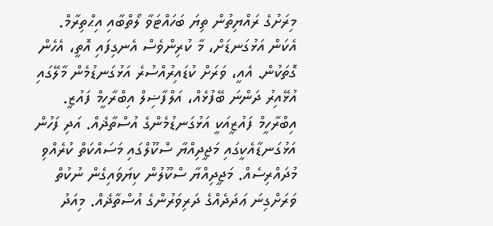މިރަށުގެ ރައްޔިތުން ތިޔަ ބަހައްޓަވާ ލޯތްބާއި އިޙްތިރާމް. އެކަން އަޅުގަނޑަށް، މާ ކުރިންވެސް އެނގިފައި އޮތީ، އެހެން ގޮތަކުން. އެއީ، ވަރަށް ކުޑައިރުއްސުރެ އަޅުގަނޑުމެން މާލޭގައި އުޅޭއިރު ދަންނަ ބޭފުޅެއް، އަލްފާޟިލް އިބްރާހީމް ފައުޒީ. އިބްރާހީމް ފައުޒީއަކީ އަޅުގަނޑުމެންގެ އުސްތާޛެއް. އަދި ފަހުން އަޅުގަނޑާއެކީގައި މަޖީދިއްޔާ ސްކޫލްގައި މަސައްކަތް ކުރެއްވި މުދައްރިސެއް. މަޖީދިއްޔާ ސްކޫލުން ކިޔަވައިގެން ނުކުތް ވަރަށްގިނަ ޢަދަދެއްގެ ދަރިވަރުންގެ އުސްތާޛެއް. މިއަދު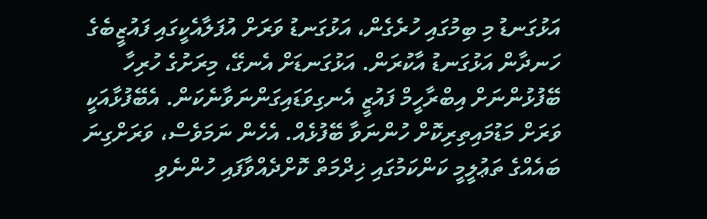އަޅުގަނޑު މި ބިމުގައި ހުރެގެން، އަޅުގަނޑު ވަރަށް އުފަލާއެކީގައި ފައުޒީބެގެ ހަނދާން އަޅުގަނޑު އާކުރަން. އަޅުގަނޑަށް އެނގޭ، މިރަށުގެ ހުރިހާ ބޭފުޅުންނަށް އިބްރާހީމް ފައުޒީ އެނގިވަޑައިގަންނަވާނެކަން. އެބޭފުޅާއަކީ ވަރަށް މަޑުމައިތިރިކޮށް ހުންނަވާ ބޭފުޅެއް. އެހެން ނަމަވެސް، ވަރަށްގިނަ ބައެއްގެ ތަޢުލީމީ ކަންކަމުގައި ޚިދްމަތް ކޮށްދެއްވާފައި ހުންނެވި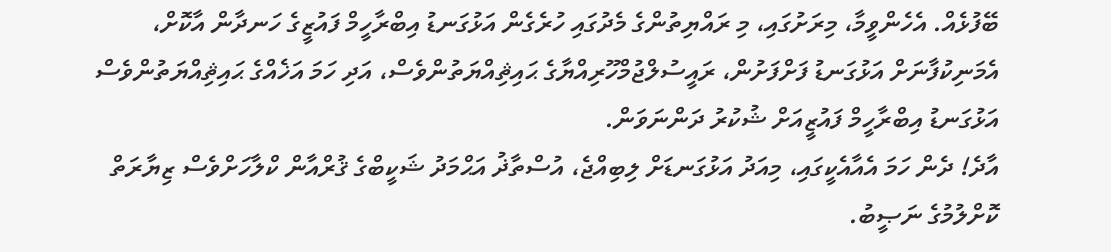ބޭފުޅެއް. އެހެންވީމާ، މިރަށުގައި، މި ރައްޔިތުންގެ މެދުގައި ހުރެގެން އަޅުގަނޑު އިބްރާހީމް ފައުޒީގެ ހަނދާން އާކޮށް، އެމަނިކުފާނަށް އަޅުގަނޑު ފަށްފަށުން، ރައީސުލްޖުމްހޫރިއްޔާގެ ޙައިޘިއްޔަތުންވެސް، އަދި ހަމަ އަޚެއްގެ ޙައިޘިއްޔަތުންވެސް އަޅުގަނޑު އިބްރާހީމް ފައުޒީއަށް ޝުކުރު ދަންނަވަން.
އާދެ! ދެން ހަމަ އެއާއެކީގައި، މިއަދު އަޅުގަނޑަށް ލިބިއްޖެ، އުސްތާޛު އަޙްމަދު ޝަކީބްގެ ޤުރްއާން ކްލާހަށްވެސް ޒިޔާރަތް ކޮށްލުމުގެ ނަޞީބު.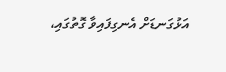އަޅުގަނޑަށް އެނގިފައިވާ ގޮތުގައި،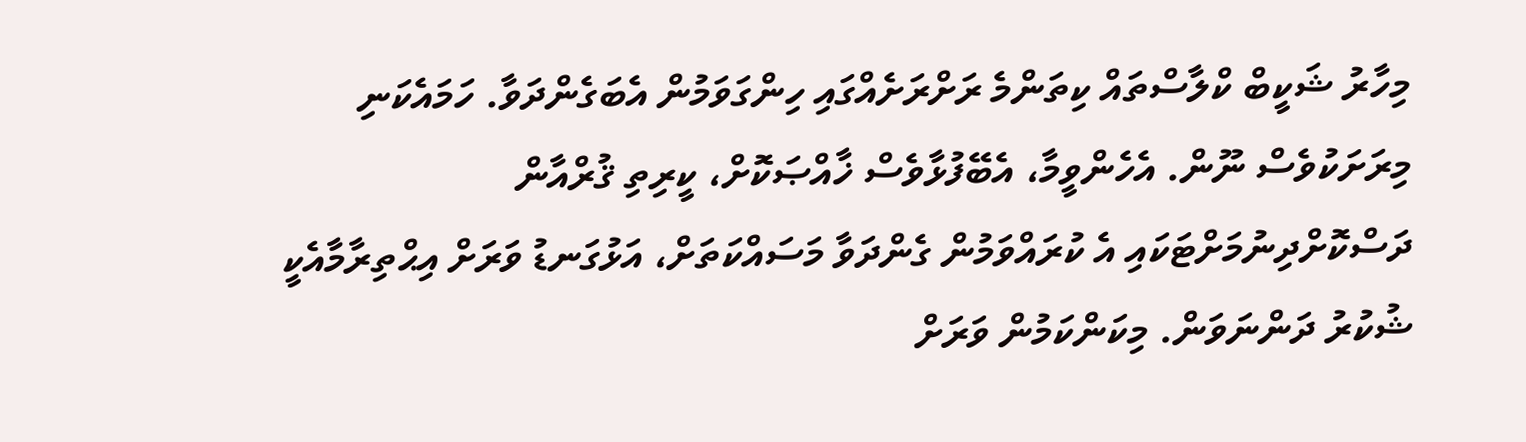މިހާރު ޝަކީބް ކްލާސްތައް ކިތަންމެ ރަށްރަށެއްގައި ހިންގަވަމުން އެބަގެންދަވާ. ހަމައެކަނި މިރަށަކުވެސް ނޫން. އެހެންވީމާ، އެބޭފުޅާވެސް ޚާއްޞަކޮށް، ކީރިތި ޤުރްއާން ދަސްކޮށްދިނުމަށްޓަކައި އެ ކުރައްވަމުން ގެންދަވާ މަސައްކަތަށް، އަޅުގަނޑު ވަރަށް އިޙްތިރާމާއެކީ ޝުކުރު ދަންނަވަން. މިކަންކަމުން ވަރަށް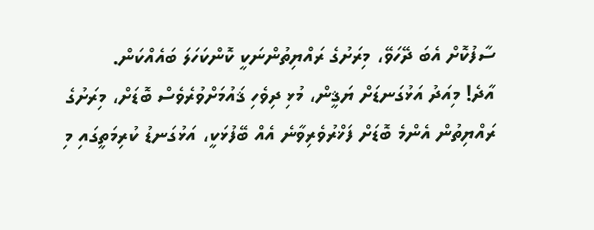ސާފުކޮށް އެބަ ދޭހަވޭ، މިރަށުގެ ރައްޔިތުންނަކީ ކޮންކަހަލަ ބައެއްކަން.
އާދެ! މިއަދު އަޅުގަނޑަށް ޔަޤީން، މުޅި ދިވެހި ޤައުމަށްވުރެވެސް ބޮޑަށް، މިރަށުގެ ރައްޔިތުން އެންމެ ބޮޑަށް ފަޚްރުވެރިވާނެ އެއް ބޭފުޅަކީ، އަޅުގަނޑު ކުރިމަތީގައި މި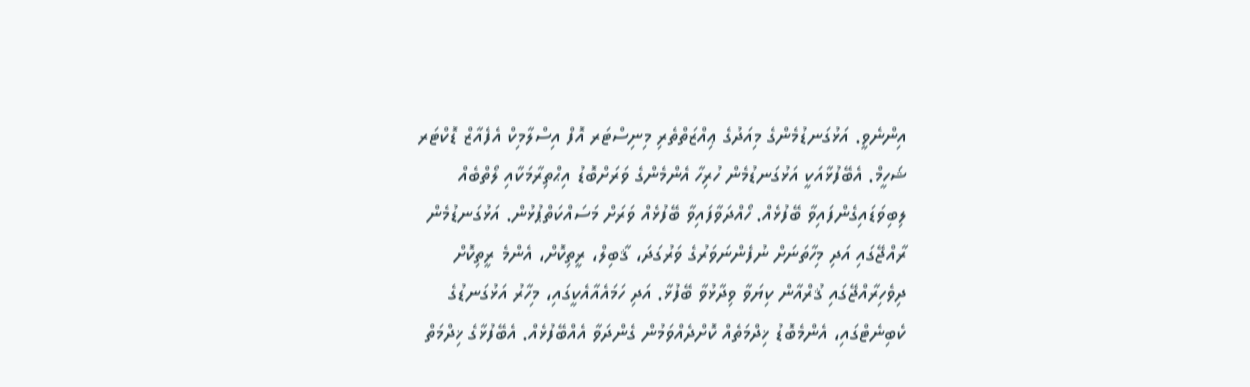އިންނެވީ. އަޅުގަނޑުމެންގެ މިއަދުގެ ޢިއްޒަތްތެރި މިނިސްޓަރ އޮފް އިސްލާމިކް އެފެއާޒް ޑޮކްޓަރ ޝަހީމް. އެބޭފުޅާއަކީ އަޅުގަނޑުމެން ހުރިހާ އެންމެންގެ ވަރަށްބޮޑު އިޙްތިރާމަކާއި ލޯތްބެއް ލިބިވަޑައިގެންފައިވާ ބޭފުޅެއް. ހޯއްދަވާފައިވާ ބޭފުޅެއް ވަރަށް މަސައްކަތްޕުޅުން. އަޅުގަނޑުމެން ރާއްޖޭގައި އަދި މިހާތަނަށް ނުފެންނަވަރުގެ ވަރުގަދަ، ޤާބިލް، ރީތިކޮށް، އެންމެ ރީތިކޮށް ދިވެހިރާއްޖޭގައި ޤުރްއާން ކިޔަވާ ވިދާޅުވާ ބޭފުޅާ. އަދި ހަމައެއާއެކީގައި، މިހާރު އަޅުގަނޑުގެ ކެބިނެޓްގައި، އެންމެބޮޑު ޚިދްމަތެއް ކޮށްދެއްވަމުން ގެންދަވާ އެއްބޭފުޅެއް. އެބޭފުޅާގެ ޚިދްމަތް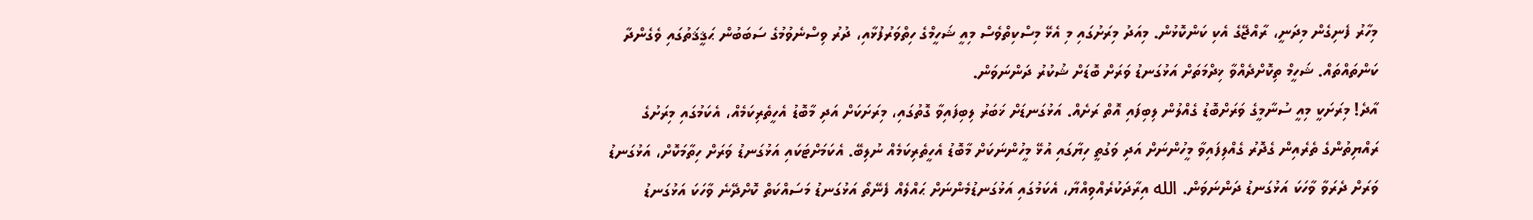މިހާރު ފެނިގެން މިދަނީ، ރާއްޖޭގެ އެކި ކަންކޮޅުން. މިއަދު މިރަށުގައި މި އެޅޭ މިސްކިތްވެސް މިއީ ޝަހީމްގެ ހިތްވަރުފުޅާއި، ދުރު ވިސްނެވުމުގެ ސަބަބުން ޙަޤީޤަތުގައި ވެގެންދާ ކަންތައްތައް. ޝަހީމް ތިކޮށްދެއްވާ ޚިދްމަތަށް އަޅުގަނޑު ވަރަށް ބޮޑަށް ޝުކުރު ދަންނަވަން.
އާދެ! މިރަށަކީ މިއީ ސުނާމީގެ ވަރަށްބޮޑު ގެއްލުން ލިބިފައި އޮތް ރަށެއް. އަޅުގަނޑަށް ޚަބަރު ލިބިފައިވާ ގޮތުގައި، މިރަށަކަށް އަދި މާބޮޑު އެހީތެރިކަމެއް، އެކަމުގައި މިރަށުގެ ރައްޔިތުންގެ ތެރެއިން ގެދޮރު ގެއްލިފައިވާ މީހުންނަށް އަދި ވަގުތީ ހިޔާގައި އުޅޭ މީހުންނަކަށް މާބޮޑު އެހީތެރިކަމެއް ނުލިބޭ. އެކަމަށްޓަކައި އަޅުގަނޑު ވަރަށް ހިތާމަކޮށް، އަޅުގަނޑު ވަރަށް ދެރަވާ ވާހަކަ އަޅުގަނޑު ދަންނަވަން. الله އިރާދަކުރެއްވިއްޔާ، އެކަމުގައި އަޅުގަނޑުމެންނަށް ޙައްލެއް ފެނޭތޯ އަޅުގަނޑު މަސައްކަތް ކޮށްދޭނެ ވާހަކަ އަޅުގަނޑު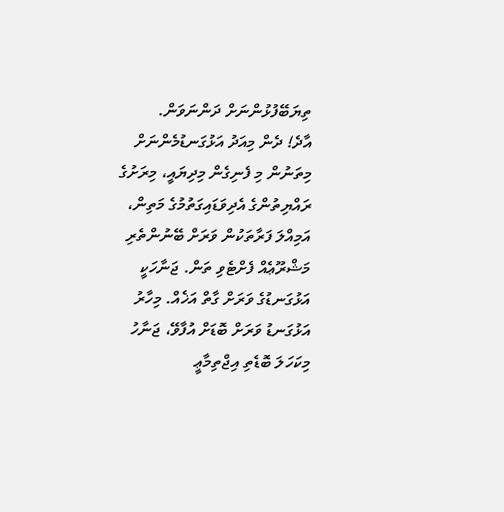ތިޔަބޭފުޅުންނަށް ދަންނަވަން.
އާދެ! ދެން މިއަދު އަޅުގަނޑުމެންނަށް މިތަނުން މި ފެނިގެން މިދިޔައީ، މިރަށުގެ ރައްޔިތުންގެ އެދިވަޑައިގަތުމުގެ މަތިން، އަމިއްލަ ފަރާތަކުން ވަރަށް ބޭނުންތެރި މަޝްރޫޢެއް ފެށްޓެވި ތަން. ޖަނާހަކީ އަޅުގަނޑުގެ ވަރަށް ގާތް އަޚެއް. މިހާރު އަޅުގަނޑު ވަރަށް ބޮޑަށް އުފާވޭ، ޖަނާހު މިކަހަލަ ބޮޑެތި އިޖްތިމާޢީ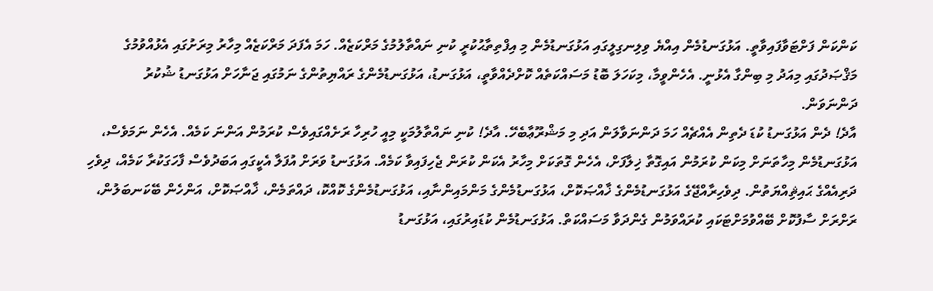ކަންކަން ފަށްޓަވާފައިވާތީ. އަޅުގަނޑުމެން އިއްޔެ ވިލިނގިލީގައި އަޅުގަނޑުމެން މި އިފްތިތާޙުކުރީ ކުނި ނައްތާލުމުގެ މަރްކަޒެއް. ހަމަ އެފަދަ މަރްކަޒެއް މިހާރު މިރަށުގައި އެޅުއްވުމުގެ މަޤްޞަދުގައި މިއަދު މި ބިންގާ އެޅުނީ. އެހެންވީމާ، މިކަހަލަ ބޮޑު މަސައްކަތެއް ކޮށްދެއްވާތީ، އަޅުގަނޑު، އަޅުގަނޑުމެންގެ ރައްޔިތުންގެ ނަމުގައި ޖަނާހަށް އަޅުގަނޑު ޝުކުރު ދަންނަވަން.
އާދެ! ދެން އަޅުގަނޑު ކުޑަ ދެތިން އެއްޗެއް ހަމަ ދަންނަވާލަން އަދި މި މަޝްރޫޢާބެހޭ. އާދެ! ކުނި ނައްތާލުމަކީ މިއީ ހުރިހާ ރަށެއްގައިވެސް ކުރަމުން އަންނަ ކަމެއް. އެހެން ނަމަވެސް، އަޅުގަނޑުމެން މިހާތަނަށް މިކަން ކުރަމުން އައިގޮތާ ޚިލާފަށް، އެހެން ގޮތަކަށް މިހާރު އެކަން ކުރަން ޖެހިފައިވާ ކަމެއް. އަޅުގަނޑު ވަރަށް އުފަލާ އެކީގައި އަބަދުވެސް ފާހަގަކުރާ ކަމެއް، ދިވެހި ދަރިއެއްގެ ޙައިޘިއްޔަތުން. ދިވެހިރާއްޖޭގެ އަޅުގަނޑުމެންގެ ޚާއްޞަކޮށް، އަޅުގަނޑުމެންގެ މަންމައިންނާއި، އަޅުގަނޑުމެންގެ ކޮއްކޮ، ދައްތަމެން، ޚާއްޞަކޮށް، އަންހެން ބޭކަނބަލުން، ރަށްރަށް ސާފުކޮށް ބޭއްވުމަށްޓަކައި ކުރައްވަމުން ގެންދަވާ މަސައްކަތް. އަޅުގަނޑުމެން ކުޑައިރުގައި، އަޅުގަނޑު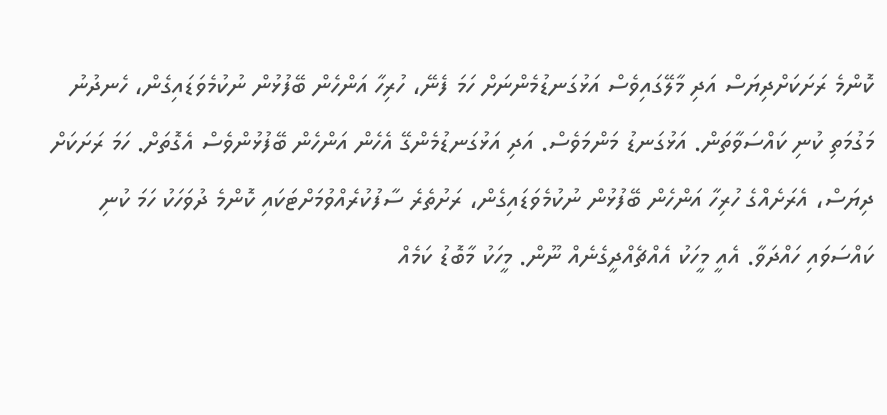ކޮންމެ ރަށަކަށްދިޔަސް އަދި މާލޭގައިވެސް އަޅުގަނޑުމެންނަށް ހަމަ ފެނޭ، ހުރިހާ އަންހެން ބޭފުޅުން ނުކުމެވަޑައިގެން، ހެނދުނު މަގުމަތި ކުނި ކައްސަވާތަން. އަޅުގަނޑު މަންމަވެސް. އަދި އަޅުގަނޑުމެންގޭ އެހެން އަންހެން ބޭފުޅުންވެސް އެގޮތަށް. ހަމަ ރަށަކަށް ދިޔަސް، އެރަށެއްގެ ހުރިހާ އަންހެން ބޭފުޅުން ނުކުމެވަޑައިގެން، ރަށުތެރެ ސާފުކުރެއްވުމަށްޓަކައި ކޮންމެ ދުވަހަކު ހަމަ ކުނި ކައްސަވައި ހައްދަވާ. އެއީ މީހަކު އެއްޗެއްދީގެނެއް ނޫން. މީހަކު މާބޮޑު ކަމެއް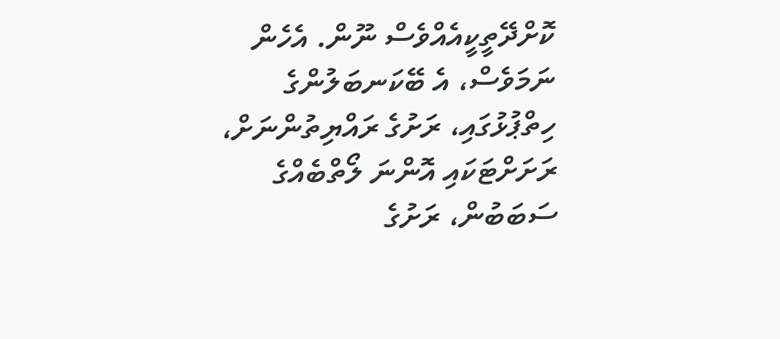ކޮށްދޭތީކީއެއްވެސް ނޫން. އެހެން ނަމަވެސް، އެ ބޭކަނބަލުންގެ ހިތްޕުޅުގައި، ރަށުގެ ރައްޔިތުންނަށް، ރަށަށްޓަކައި އޮންނަ ލޯތްބެއްގެ ސަބަބުން، ރަށުގެ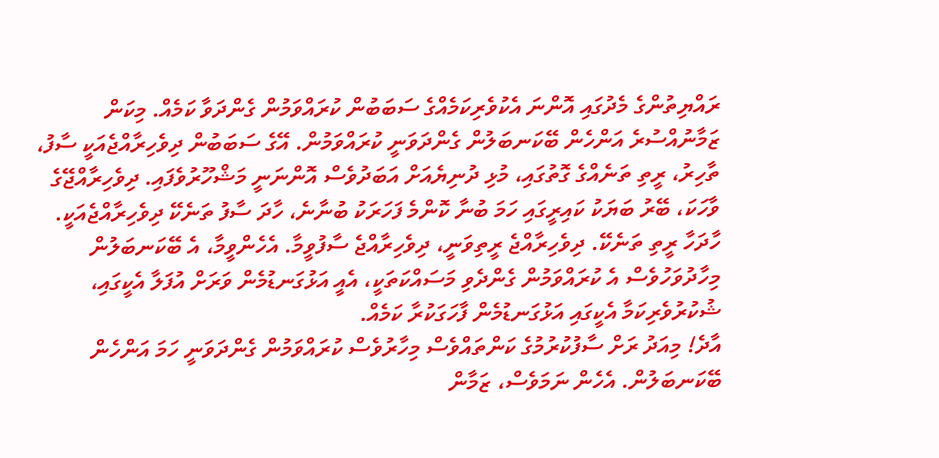ރައްޔިތުންގެ މެދުގައި އޮންނަ އެކުވެރިކަމެއްގެ ސަބަބުން ކުރައްވަމުން ގެންދަވާ ކަމެއް. މިކަން ޒަމާނުއްސުރެ އަންހެން ބޭކަނބަލުން ގެންދަވަނީ ކުރައްވަމުން. އޭގެ ސަބަބުން ދިވެހިރާއްޖެއަކީ ސާފު، ތާހިރު، ރީތި ތަނެއްގެ ގޮތުގައި، މުޅި ދުނިޔެއަށް އަބަދުވެސް އޮންނަނީ މަޝްހޫރުވެފައި. ދިވެހިރާއްޖޭގެ ވާހަކަ، ބޭރު ބަޔަކު ކައިރީގައި ހަމަ ބުނާ ކޮންމެ ފަހަރަކު ބުނާނެ، ހާދަ ސާފު ތަނެކޭ ދިވެހިރާއްޖެއަކީ. ހާދަހާ ރީތި ތަނެކޭ. ދިވެހިރާއްޖެ ރީތިވަނީ، ދިވެހިރާއްޖެ ސާފުވީމާ. އެހެންވީމާ، އެ ބޭކަނބަލުން މިހާދުވަހުވެސް އެ ކުރައްވަމުން ގެންދެވި މަސައްކަތަކީ، އެއީ އަޅުގަނޑުމެން ވަރަށް އުފަލާ އެކީގައި، ޝުކުރުވެރިކަމާ އެކީގައި އަޅުގަނޑުމެން ފާހަގަކުރާ ކަމެއް.
އާދެ! މިއަދު ރަށް ސާފުކުރުމުގެ ކަންތައްވެސް މިހާރުވެސް ކުރައްވަމުން ގެންދަވަނީ ހަމަ އަންހެން ބޭކަނބަލުން. އެހެން ނަމަވެސް، ޒަމާން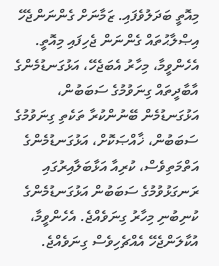މިއޮތީ ބަދަލުވެފައި. ޒަމާނަށް ގެންނަންޖެހޭ އިޞްލާޙުތައް ގެންނަން ޖެހިފައި މިއޮތީ. އެހެންވީމާ، މިހާރު އެބަޖެހޭ، އަޅުގަނޑުމެންގެ އާބާދީތައް ގިނަވުމުގެ ސަބަބުން، އަޅުގަނޑުމެން ބޭނުންކުރާ ތަކެތި ގިނަވުމުގެ ސަބަބުން، ޚާއްޞަކޮށް، އަޅުގަނޑުމެންގެ އަތްމަތިވެސް، ކުރިއާ އަޅާބަލާއިރުގައި ރަނގަޅުވުމުގެ ސަބަބުން އަޅުގަނޑުމެންގެ ކުނިބުނި މިހާރު ގިނަވެއްޖެ. އެހެންވީމާ، އުކާލަންޖެހޭ އެއްޗެހިވެސް ގިނަވެއްޖެ.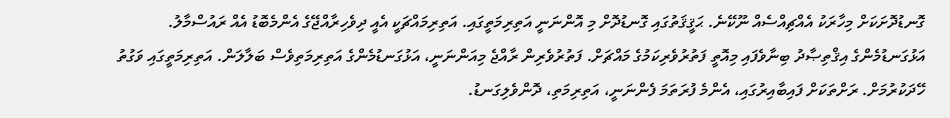ގޮނޑުދޮށަކަށް މިހާރަކު އެއްޗިއްސެއް ނޫކޭނެ. ޙަޤީޤަތުގައި ގޮނޑުދޮށް މި އޮންނަނީ އަތިރިމަތީގައި. އަތިރިމައްޗަކީ އެއީ ދިވެހިރާއްޖޭގެ އެންމެބޮޑު އެއް ރައުސްމާލު. އަޅުގަނޑުމެންގެ އިޤްތިޞާދު ބިނާވެފައި މިއޮތީ ފަތުރުވެރިކަމުގެ މައްޗަށް. ފަތުރުވެރިން ރާއްޖެ މިއަންނަނީ، އަޅުގަނޑުމެންގެ އަތިރިމަތިވެސް ބަލާލަން. އަތިރިމަތީގައި ވަގުތު ހޭދަކުރުމަށް. ރަށްތަކަށް ފައިބާއިރުގައި، އެންމެ ފުރަތަމަ ފެންނަނީ، އަތިރިމަތި، ދޮންވެލިގަނޑު.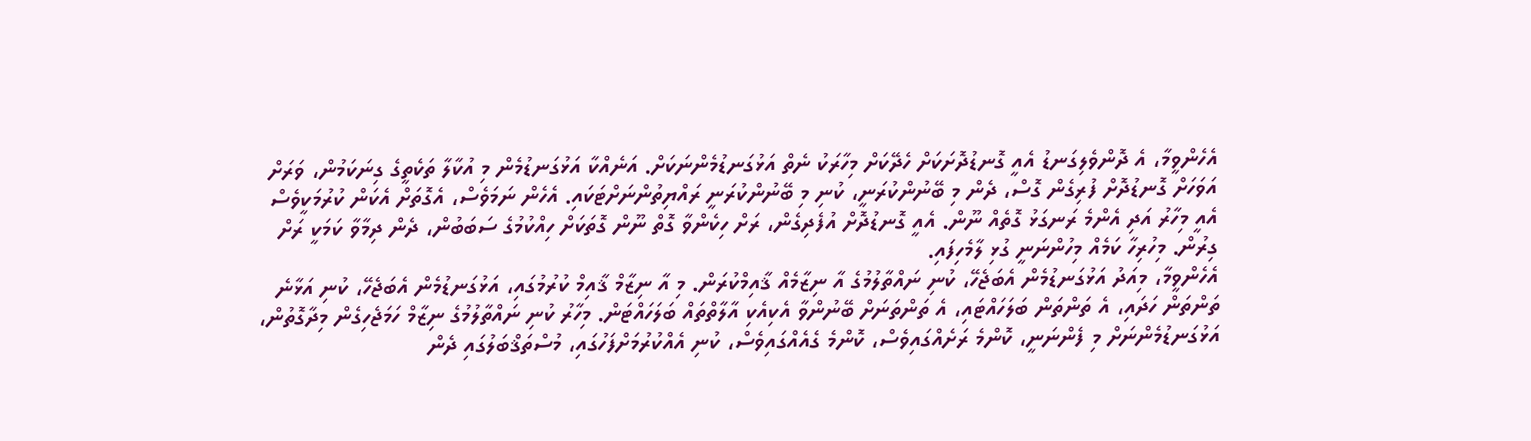އެހެންވީމާ، އެ ދޮންވެލިގަނޑު އެއީ ގޮނޑުދޮށަކަށް ހެދޭކަށް މިހާރަކު ނެތް އަޅުގަނޑުމެންނަކަށް. އަނެއްކާ އަޅުގަނޑުމެން މި އުކާލާ ތަކެތީގެ ގިނަކަމުން، ވަރަށް އަވަހަށް ގޮނޑުދޮށް ފުރިގެން ގޮސް، ދެން މި ބޭނުންކުރަނީ، ކުނި މި ބޭނުންކުރަނީ ރައްޔިތުންނަށްޓަކައި. އެހެން ނަމަވެސް، އެގޮތަށް އެކަން ކުރުމަކީވެސް އެއީ މިހާރު އަދި އެންމެ ރަނގަޅު ގޮތެއް ނޫން. އެއީ ގޮނޑުދޮށް އުފެދިގެން، ރަށް ހިކެންވާ ގޮތް ނޫން ގޮތަކަށް ހިއްކުމުގެ ސަބަބުން، ދެން ދިމާވާ ކަމަކީ ރަށް ގިރުން. މިހުރިހާ ކަމެއް މިހުންނަނީ ގުޅި ލާމެހިފައި.
އެހެންވީމާ، މިއަދު އަޅުގަނޑުމެން އެބަޖެހޭ، ކުނި ނައްތާލުމުގެ އާ ނިޒާމެއް ޤާއިމްކުރަން. މި އާ ނިޒާމް ޤާއިމް ކުރުމުގައި، އަޅުގަނޑުމެން އެބަޖެހޭ، ކުނި އަޅާނެ ތަންތަން ހަދައި، އެ ތަންތަން ބަލަހައްޓައި، އެ ތަންތަނަށް ބޭނުންވާ އެކިއެކި އާލާތްތައް ބަލަހައްޓަން. މިހާރު ކުނި ނައްތާލުމުގެ ނިޒާމް ހަމަޖެހިގެން މިދާގޮތުން، އަޅުގަނޑުމެންނަށް މި ފެންނަނީ، ކޮންމެ ރަށެއްގައިވެސް، ކޮންމެ ގެއެއްގައިވެސް، ކުނި އެއްކުރުމަށްފަހުގައި، މުސްތަޤްބަލުގައި ދެން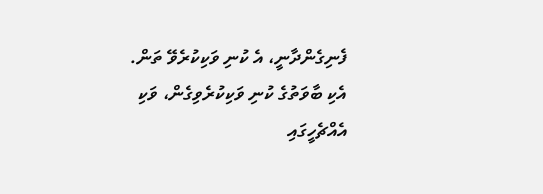ފެނިގެންދާނީ، އެ ކުނި ވަކިކުރެވޭ ތަން. އެކި ބާވަތުގެ ކުނި ވަކިކުރެވިގެން، ވަކި އެއްޗެހީގައި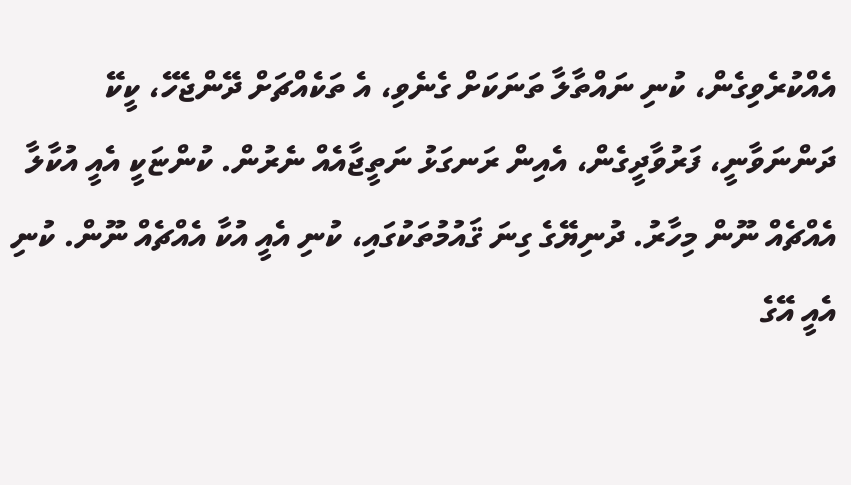އެއްކުރެވިގެން، ކުނި ނައްތާލާ ތަނަކަށް ގެނެވި، އެ ތަކެއްޗަށް ދޭންޖެހޭ، ކީކޭ ދަންނަވާނީ، ފަރުވާދީގެން، އެއިން ރަނގަޅު ނަތީޖާއެއް ނެރުން. ކުންޏަކީ އެއީ އުކާލާ އެއްޗެއް ނޫން މިހާރު. ދުނިޔޭގެ ގިނަ ޤައުމުތަކުގައި، ކުނި އެއީ އުކާ އެއްޗެއް ނޫން. ކުނި އެއީ އޭގެ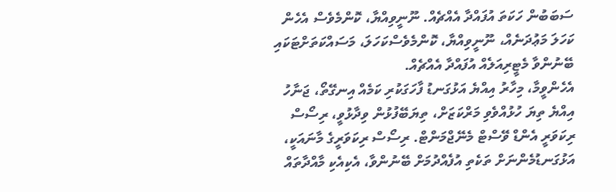ސަބަބުން ހަކަތަ އުފައްދާ އެއްޗެއް. ނޫނީވިއްޔާ، ކޮންމެވެސް އެހެން ކަހަލަ މަޢުދަނެއް، ނޫނީވިއްޔާ، ކޮންމެވެސްކަހަލަ، މަސައްކަތަށްޓަކައި ބޭނުންވާ މެޓީރިއަލެއް އުފައްދާ އެއްޗެއް.
އެހެންވީމާ، މިހާރު އިއްޔެ އަޅުގަނޑު ފާހަގަކުރި ކަމެއް އިނގޭތޯ، ޖަނާހު އިއްޔެ ތިޔަ ހުޅުއްވެވި މަރްކަޒަށް، ތިޔަބޭފުޅުން ވިދާޅުވީ، ރިސޯސް ރިކަވަރީ އެންޑް ވޭސްޓް މެނޭޖްމަންޓް. ރިސޯސް ރިކަވަރީގެ މާނައަކީ، އަޅުގަނޑުމެންނަށް ތަކެތި އުފެއްދުމަށް ބޭނުންވާ، އެކިއެކި މާއްދާތައް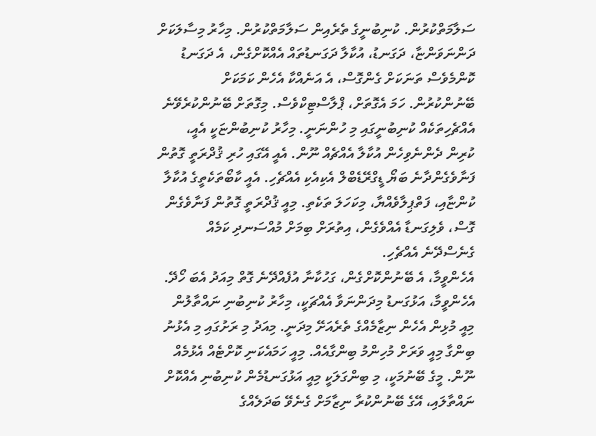ސަލާމަތްކުރުން. ކުނިބުނީގެ ތެރެއިން ސަލާމަތްކުރުން. މިހާރު މިސާލަކަށް ދަންނަވަންޏާ، ދަގަނޑު، އުކާލާ ދަގަނޑުތައް އެއްކޮށްގެން، އެ ދަގަނޑު ކޮންމެވެސް ތަނަކަށް ގެންގޮސް، އެ އަނެއްކާ އެހެން ކަމަކަށް ބޭނުންކުރުން. ހަމަ އެގޮތަށް، ޕްލާސްޓިކްވެސް. މިގޮތަށް ބޭނުންކުރެވޭނެ އެއްޗެހިތަކެއް ކުނިބުނީގައި މި ހުންނަނީ. މިހާރު ކުނިބުންޏަކީ އެއީ، ކުރިން ދެންނެވިހެން އުކާލާ އެއްޗެއް ނޫން. އެއީ އޭގައި ހުރި ޤުދްރަތީ ގޮތުން ފަނާވެގެންދާނެ ބަޔޯ ޑީގްރޭޑެބްލް އެކިއެކި އެއްޗެހި. އެއީ ކާބޯތަކެތީގެ އުކާލާ ކުންޏާއި، ފަތްޕިލާވެއްޔާ، މިކަހަލަ ތަކެތި. މިއީ ޤުދްރަތީ ގޮތުން ފަނާވެގެން ގޮސް، ވެލިގަނޑާ އެއްވެގެން، އިތުރަށް ބިމަށް މުއްސަނދި ކަމެއް ގެނެސްދޭނެ އެއްޗެހި.
އެހެންވީމާ، އެ ބޭނުންކޮށްގެން، ގަހުކާނާ އުފެއްދޭނެ ގޮތް މިއަދު އެބަ ހޯދޭ. އެހެންވީމާ، އަޅުގަނޑު މިދަންނަވާ އެއްޗަކީ، މިހާރު ކުނިބުނި ނައްތާލުން މިއީ މުޅިން އެހެން ނިޒާމެއްގެ ތެރެއަށޭ މިދަނީ. މިއަދު މި ރަށުގައި މި އެޅުނު ބިންގާ މިއީ ވަރަށް މުހިންމު ބިންގާއެއް. މިއީ ހަމައެކަނި ކޮށްޓެއް އެޅުމެއް ނޫން. މީގެ ބޭނުމަކީ، މި ބިންގަލަކީ މިއީ އަޅުގަނޑުމެން ކުނިބުނި އެއްކޮށް ނައްތާލައި، އޭގެ ބޭނުންކުރާ ނިޒާމަށް ގެނެވޭ ބަދަލެއްގެ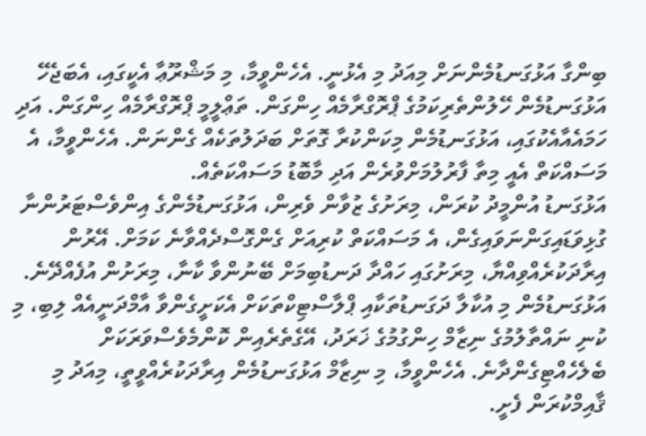ބިންގާ އަޅުގަނޑުމެންނަށް މިއަދު މި އެޅުނީ. އެހެންވީމާ، މި މަޝްރޫޢާ އެކީގައި، އެބަޖެހޭ އަޅުގަނޑުމެން ހޭލުންތެރިކަމުގެ ޕްރޮގްރާމެއް ހިންގަން. ތަޢްލީމީ ޕްރޮގްރާމެއް ހިންގަން. އަދި ހަމައެއާއެކުގައި، އަޅުގަނޑުމެން މިކަންކުރާ ގޮތަށް ބަދަލުތަކެއް ގެންނަން. އެހެންވީމާ، އެ މަސައްކަތް އެއީ މިތާ ފާރުލުމަށްވުރެން އަދި މާބޮޑު މަސައްކަތެއް.
އަޅުގަނޑު އުންމީދު ކުރަން، މިރަށުގެ ޒުވާން ވެރިން، އަޅުގަނޑުމެންގެ އިންވެސްޓަރުންނާ ގުޅިވަޑައިގަންނަވައިގެން، އެ މަސައްކަތް ކުރިއަށް ގެންގޮސްދެއްވާނެ ކަމަށް. އޭރުން އިރާދަކުރެއްވިއްޔާ، މިރަށުގައި ހައްދާ ދަނޑުބިމަށް ބޭނުންވާ ކާނާ، މިރަށުން އުފެއްދޭނެ. އަޅުގަނޑުމެން މި އުކާލާ ދަގަނޑުތަކާއި ޕްލާސްޓިކްތަކަށް އެކަށީގެންވާ އާމްދަނީއެއް ލިބި، މި ކުނި ނައްތާލުމުގެ ނިޒާމް ހިންގުމުގެ ޚަރަދު، އޭގެތެރެއިން ކޮންމެވެސްވަރަކަށް ބެލެހެއްޓިގެންދާނެ. އެހެންވީމާ، މި ނިޒާމް އަޅުގަނޑުމެން އިރާދަކުރެއްވީތީ، މިއަދު މި ޤާއިމްކުރަން ފެށީ.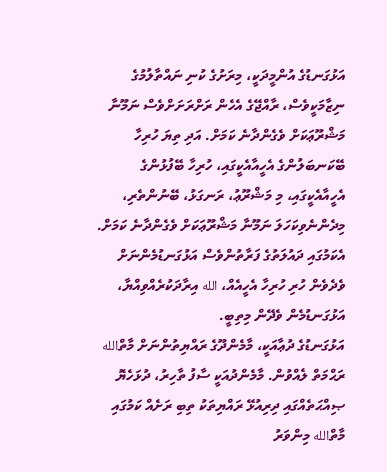އަޅުގަނޑުގެ އުންމީދަކީ، މިރަށުގެ ކުނި ނައްތާލުމުގެ ނިޒާމަކީވެސް، ރާއްޖޭގެ އެހެން ރަށްރަށަށްވެސް ނަމޫނާ މަޝްރޫޢަކަށް ވެގެންދާނެ ކަމަށް. އަދި ތިޔަ ހުރިހާ ބޭކަނބަލުންގެ އެހީއާއެކީގައި، ހުރިހާ ބޭފުޅުންގެ އެހީއާއެކީގައި، މި މަޝްރޫޢު، ރަނގަޅު، ބޭނުންތެރި، މިދެންނެވިކަހަލަ ނަމޫނާ މަޝްރޫޢަކަށް ވެގެންދާނެ ކަމަށް. އެކަމުގައި ދައުލަތުގެ ފަރާތުންވެސް އަޅުގަނޑުމެންނަށް ވެދެވެން ހުރި ހުރިހާ އެހީއެއް، الله އިރާދަކުރެއްވިއްޔާ، އަޅުގަނޑުމެން ވެދޭން މިތިބީ.
އަޅުގަނޑުގެ ދުޢާއަކީ، މާމެންދޫގެ ރައްޔިތުންނަށް މާތްالله ރަޙްމަތް ލެއްވުން. މާމެންދުއަކީ ސާފު ތާހިރު، ދުޅަހެޔޮ ޞިއްޙަތެއްގައި ދިރިއުޅޭ ރައްޔިތަކު ތިބި ރަށެއް ކަމުގައި މާތްالله މިންވަރު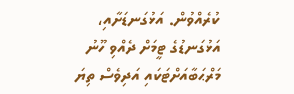ކުރެއްވުން. އަޅުގަނޑަށާއި، އަޅުގަނޑުގެ ޓީމަށް ދެއްވި ހޫނު މަރްޙަބާއަށްޓަކައި އަދިވެސް ތިޔަ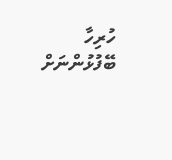ހުރިހާ ބޭފުޅުންނަށް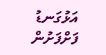އަޅުގަނޑު ފަށްފަށުން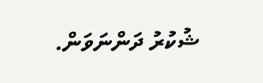ޝުކުރު ދަންނަވަން.